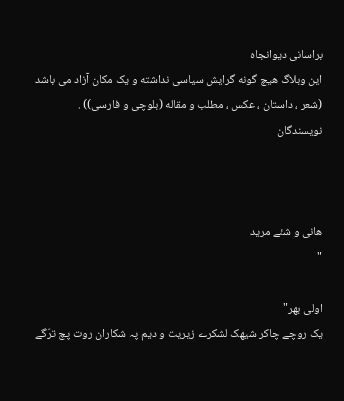براسانی دیوانجاه
این وبلاگ هیچ گونه گرایش سیاسی نداشته و یک مکان آزاد می باشد (شعر ، داستان ، عکس ، مطلب و مقاله (بلوچی و فارسی)) .
نويسندگان



ھانی و شئے مرید
"

اولی بھر"
یک روچے چاکر شیھک لشکرے زیریت و دیم پہ شکاران روت پچ ترّگے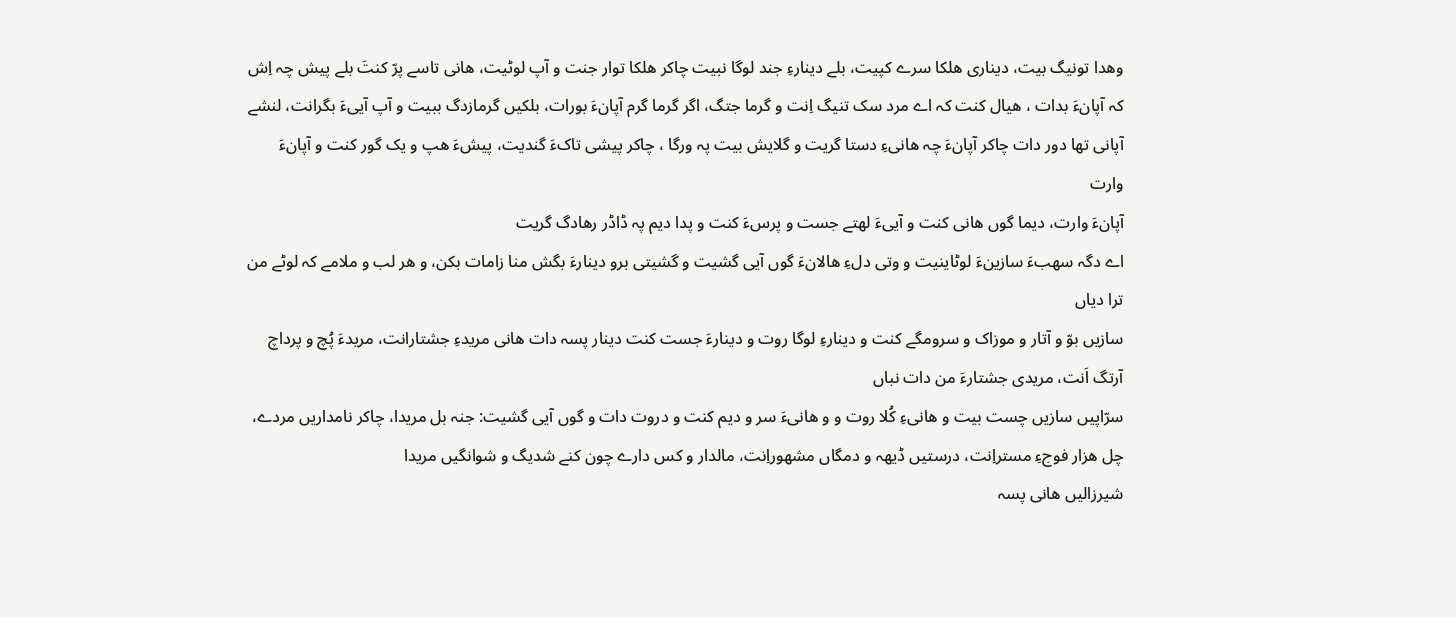وھدا تونیگ بیت، دیناری ھلکا سرے کپیت، بلے دینارءِ جند لوگا نبیت چاکر ھلکا توار جنت و آپ لوٹیت، ھانی تاسے پرّ کنتَ بلے پیش چہ اِش کہ آپانءَ بدات ، ھیال کنت کہ اے مرد سک تنیگ اِنت و گرما جتگ، اگر گرما گرم آپانءَ بورات، بلکیں گرمازدگ ببیت و آپ آییءَ بگرانت، لنشے آپانی تھا دور دات چاکر آپانءَ چہ ھانیءِ دستا گریت و گلایش بیت پہ ورگا ، چاکر پیشی تاکءَ گندیت، پیشءَ ھپ و یک گور کنت و آپانءَ وارت
آپانءَ وارت، دیما گوں ھانی کنت و آییءَ لھتے جست و پرسءَ کنت و پدا دیم پہ ڈاڈر رھادگ گریت
اے دگہ سھبءَ سازینءَ لوٹاینیت و وتی دلءِ ھالانءَ گوں آیی گشیت و گشیتی برو دینارءَ بگش منا زامات بکن، و ھر لب و ملامے کہ لوٹے من ترا دیاں
سازیں بوّ و آتار و موزاک و سرومگے کنت و دینارءِ لوگا روت و دینارءَ جست کنت دینار پسہ دات ھانی مریدءِ جشتارانت، مریدءَ پُچ و پرداچ آرتگ اَنت، مریدی جشتارءَ من دات نباں
سرّاپیں سازیں چست بیت و ھانیءِ کُلا روت و و ھانیءَ سر و دیم کنت و دروت دات و گوں آیی گشیت: جنہ بل مریدا، چاکر نامداریں مردے، چل ھزار فوجءِ مستراِنت، درستیں ڈیھہ و دمگاں مشھوراِنت، مالدار و کس دارے چون کنے شدیگ و شوانگیں مریدا
شیرزالیں ھانی پسہ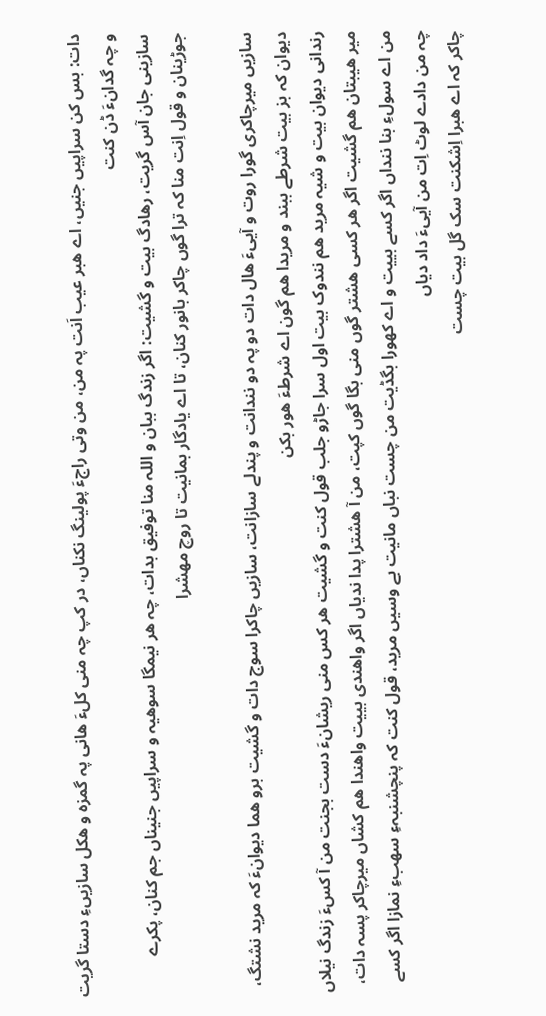دات: بس کن سراپیں جنیں، اے ھبر عیب اَنت پہ من، من وتی راجءَ پولینگ نکناں، در کپ چہ منی کلءَ ھانی پہ گمزہ و ھکل سازیںءِ دستا گریت و چہ گدانءَ ڈن کنت
سازینی جان آس گریت، رھادگ بیت و گشیت: اگر زندگ ببان و اللہ منا توفیق بدات، چہ ھر نیمگا سوھیہ و سراپیں جنیناں جم کنان، پکرے جوڑینان و قول اِنت منا کہ ترا گوں چاکر بانور کنان، تا اے یادگار بمانیت تا روچ مھشرا

سازیں میرچاکری گورا روت و آییءَ ھال دات دو پہ دو نندانت و پندلے سازانت، سازیں چاکرا سوج دات و گشیت برو ھما دیوانءَ کہ مرید نشتگ، دیوان کہ بز بیت شرطے ببند و مریدا ھم گون اے شرطءَ ھور بکن
رندانی دیوان بیت و شیہ مرید ھم نندوک بیت اول سرا جاڑو جلب قول کنت و گشیت ھر کس منی ریشانءَ دست بجنت من آ کسءَ زندگ نیلاں میر ھیبتان ھم گشیت اگر ھر کسی ھشتر گوں منی بگا گوں کپت، من آ ھشترا پدا ندیاں اگر واھندی بییت واھندا ھم کشاں میرچاکر پسہ دات، من اے سولءِ بنا ننداں اگر کسے بییت و اے کھورا بگڈیت من چست نباں مانیت بے وسیں مرید، قول کنت کہ پنچشنبہءِ سھبءِ نمازا اگر کسے چہ من دادے لوٹ اِت من آییءَ داد دیاں
چاکر کہ اے ھبرا اِشکنت سک گل بیت چست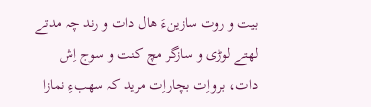بیت و روت سازینءَ ھال دات و رند چہ مدتے لھتے لوڑی و سازگر مچ کنت و سوج اِش دات، برواِت بچاراِت مرید کہ سھبءِ نمازا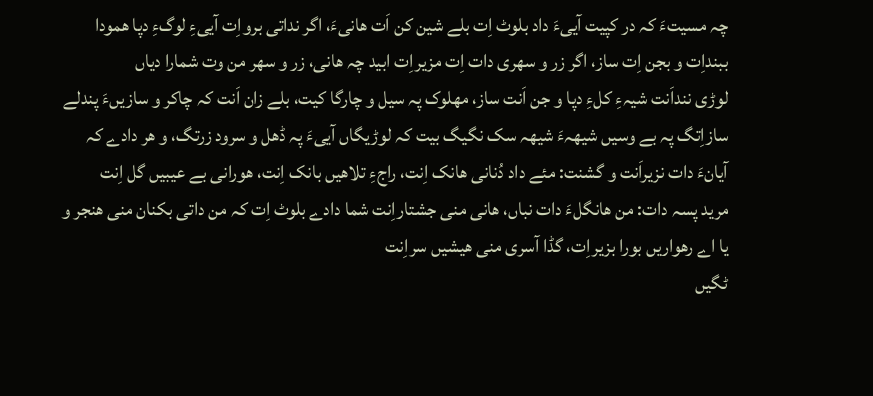چہ مسیتءَ کہ در کپیت آییءَ داد بلوٹ اِت بلے شین کن اَت ھانیءَ، اگر نداتی برواِت آییءِ لوگءِ دپا ھمودا ببنداِت و بجن اِت ساز، اگر زر و سھری دات اِت مزیراِت ابید چہ ھانی، زر و سھر من وت شمارا دیاں
لوڑی ننداَنت شیہءِ کلءِ دپا و جن اَنت ساز، مھلوک پہ سیل و چارگا کیت، بلے زان اَنت کہ چاکر و سازیںءَ پندلے سازاِتگ پہ بے وسیں شیھہءَ شیھہ سک نگیگ بیت کہ لوڑیگاں آییءَ پہ ڈھل و سرود زرتگ، و ھر دادے کہ آیانءَ دات نزیراَنت و گشنت: مئے داد دُنانی ھانک اِنت، راجءِ تلاھیں بانک اِنت، ھورانی بے عیبیں گل اِنت
مرید پسہ دات: من ھانگلءَ دات نباں، ھانی منی جشتاراِنت شما دادے بلوٹ اِت کہ من داتی بکنان منی ھنجر و یا اے رھواریں بورا بزیراِت، گڈا آسری منی ھیشیں سراِنت
ٹگیں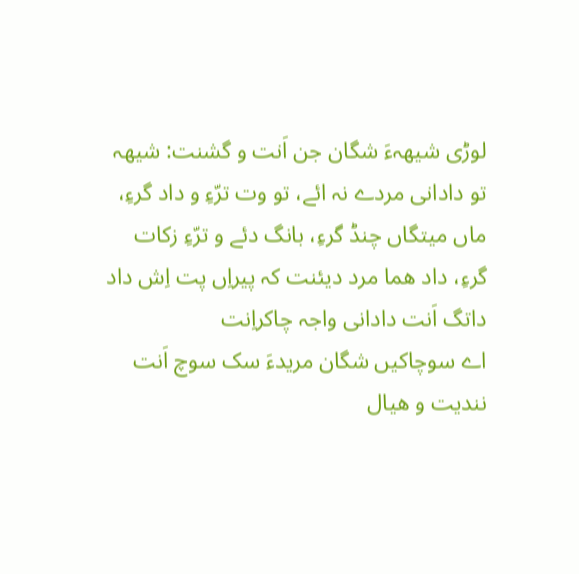لوڑی شیھہءَ شگان جن اَنت و گشنت: شیھہ تو دادانی مردے نہ ائے، تو وت ترّءِ و داد گرءِ، ماں میتگاں چنڈ گرءِ، بانگ دئے و ترّءِ زکات گرءِ، داد ھما مرد دیئنت کہ پیراِں پت اِش داد داتگ اَنت دادانی واجہ چاکراِنت
اے سوچاکیں شگان مریدءَ سک سوچ اَنت نندیت و ھیال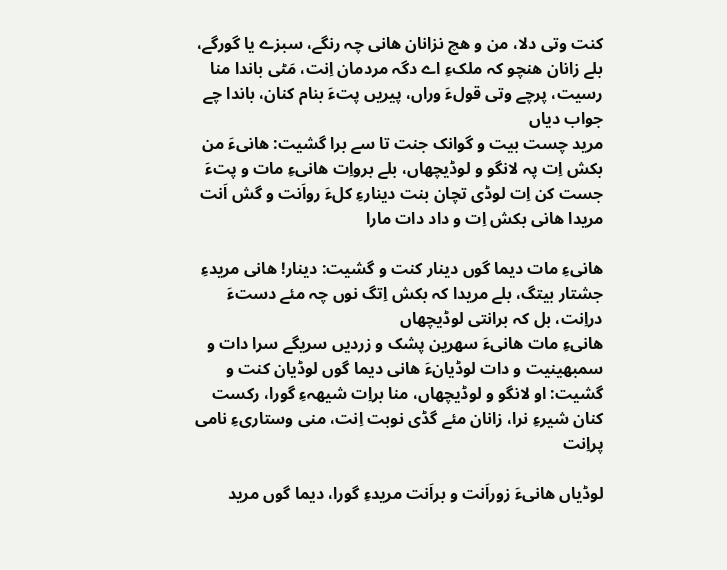کنت وتی دلا، من و ھچ نزانان ھانی چہ رنگے، سبزے یا گورگے، بلے زانان ھنچو کہ ملکءِ اے دگہ مردمان اِنت، مَٹی باندا منا رسیت، پرچے وتی قولءَ وراں، پیریں پتءَ بنام کنان، باندا چے جواب دیاں
مرید چست بیت و گوانک جنت تا سے برا گشیت: ھانیءَ من بکش اِت پہ لانگو و لوڈیچھاں، بلے برواِت ھانیءِ مات و پتءَ جست کن اِت لوڈی تچان بنت دینارءِ کلءَ رواَنت و گش اَنت مریدا ھانی بکش اِت و داد دات مارا

ھانیءِ مات دیما گوں دینار کنت و گشیت: دینار! ھانی مریدءِ جشتار بیتگ، بلے مریدا کہ بکش اِتگ نوں چہ مئے دستءَ دراِنت، بل کہ برانتی لوڈیچھاں
ھانیءِ مات ھانیءَ سھرین پشک و زردیں سریگے سرا دات و سمبھینیت و دات لوڈیانءَ ھانی دیما گوں لوڈیان کنت و گشیت: او لانگو و لوڈیچھاں، منا براِت شیھہءِ گورا، رکست کنان شیرءِ نرا، زانان مئے گڈی نوبت اِنت، منی وستاریءِ نامی پراِنت

لوڈیاں ھانیءَ زوراَنت و براَنت مریدءِ گورا، دیما گوں مرید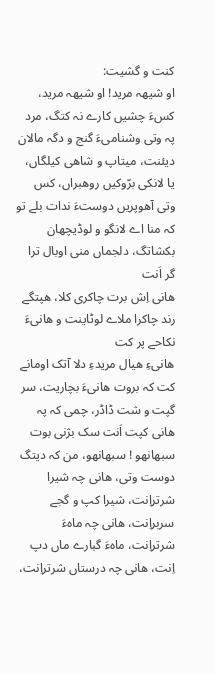کنت و گشیت:
او شیھہ مرید! او شیھہ مرید، کسءَ چشیں کارے نہ کتگ، مرد پہ وتی وشنامیءَ گنج و دگہ مالان دیئنت، میتاپ و شاھی کیلگاں، یا لانکی برّوکیں روھبراں، کس وتی آھوپریں دوستءَ ندات بلے تو کہ منا اے لانگو و لوڈیچھان بکشاتگ، دلجماں منی اوبال ترا گر اَنت
ھانی اِش برت چاکری کلا، ھپتگے رند چاکرا ملاے لوٹاینت و ھانیءَ نکاحے پر کت
ھانیءِ ھیال مریدءِ دلا آتک اومانے کت کہ بروت ھانیءَ بچاریت، سر گپت و شت ڈاڈر، چمی کہ پہ ھانی کپت اَنت سک بژنی بوت
سبھانھو ! سبھانھو، من کہ دیتگ دوست وتی، ھانی چہ شیرا شرتراِنت، شیرا کپ و گجے سربراِنت، ھانی چہ ماہءَ شرتراِنت، ماہءَ گبارے ماں دپ اِنت، ھانی چہ درستاں شرتراِنت،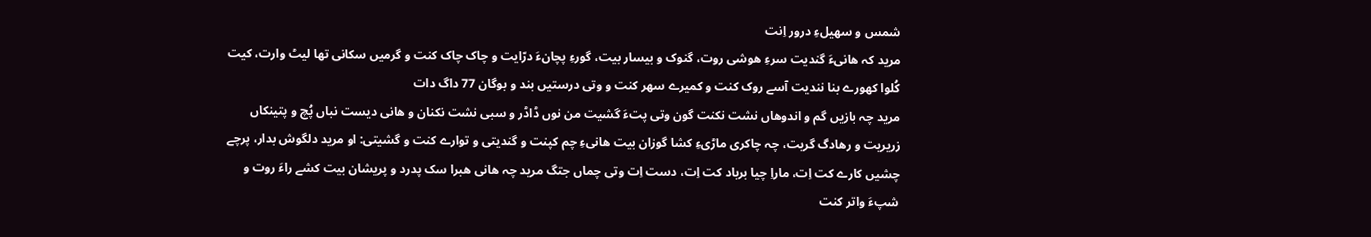شمس و سھیلءِ درور اِنت
مرید کہ ھانیءَ گندیت سرءِ ھوشی روت، گنوک و بیسار بیت، گورءِ پچانءَ درّایت و چاک چاک کنت و گرمیں سکانی تھا لیٹ وارت، کیت کُلوا کھورے بنا نندیت آسے روک کنت و کمیرے سھر کنت و وتی درستیں بند و بوگان 77 داگ دات
مرید چہ بازیں گم و اندوھاں نشت نکنت گون وتی پتءَ گشیت من نوں ڈاڈر و سبی نشت نکنان و ھانی دیست نباں پُچ و پتینکاں زریریت و رھادگ گریت، چہ چاکری ماڑیءِ کشا گوزان بیت ھانیءِ چم کپنت و گندیتی و توارے کنت و گشیتی: او مرید دلگوش بدار، پرچے چشیں کارے کت اِت، ماراِ چیا برباد کت اِت، دست اِت وتی چماں جتگ مرید چہ ھانی ھبرا سک پدرد و پریشان بیت کشے راءَ روت و شپءَ واتر کنت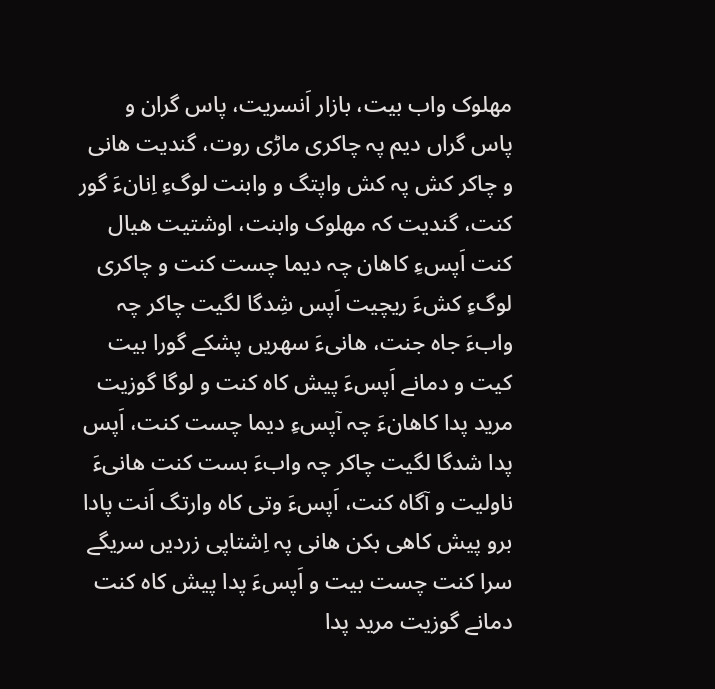مھلوک واب بیت، بازار اَنسریت، پاس گران و پاس گراں دیم پہ چاکری ماڑی روت، گندیت ھانی و چاکر کش پہ کش واپتگ و وابنت لوگءِ اِنانءَ گور کنت، گندیت کہ مھلوک وابنت، اوشتیت ھیال کنت اَپسءِ کاھان چہ دیما چست کنت و چاکری لوگءِ کشءَ ریچیت اَپس شِدگا لگیت چاکر چہ وابءَ جاہ جنت، ھانیءَ سھریں پشکے گورا بیت کیت و دمانے اَپسءَ پیش کاہ کنت و لوگا گوزیت مرید پدا کاھانءَ چہ آپسءِ دیما چست کنت، اَپس پدا شدگا لگیت چاکر چہ وابءَ بست کنت ھانیءَ ناولیت و آگاہ کنت، اَپسءَ وتی کاہ وارتگ اَنت پادا برو پیش کاھی بکن ھانی پہ اِشتاپی زردیں سریگے سرا کنت چست بیت و اَپسءَ پدا پیش کاہ کنت دمانے گوزیت مرید پدا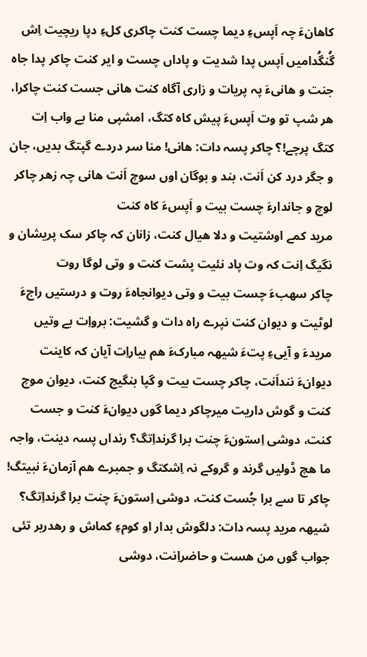کاھانءَ چہ اَپسءِ دیما چست کنت چاکری کلءِ دپا ریچیت اِش گُنگُدامیں اَپس پدا شدیت و پاداں چست و ایر کنت چاکر پدا جاہ جنت و ھانیءَ پہ پریات و زاری آگاہ کنت ھانی جست کنت چاکرا، ھر شپ تو وت اَپسءَ پیش کاہ کتگ، امشپی منا بے واب اِت کتگ پرچے!؟ چاکر پسہ دات: ھانی! منا سر دردے گپتگ بدیں، جان و جگر درد کن اَنت، بند و بوگان اوں سوچ اَنت ھانی چہ زھر چاکر لوچ و جاندارءَ چست بیت و اَپسءَ کاہ کنت
مرید کمے اوشتیت و دلا ھیال کنت، زانان کہ چاکر سک پریشان و نگیگ اِنت کہ وت پاد نئیت پشت کنت و وتی لوگا روت
چاکر سھبءَ چست بیت و وتی دیوانجاہءَ روت و درستیں راجءَ لوٹیت و دیوان کنت نپرے راہ دات و گشیت: برواِت بے وتیں مریدءَ و آییءِ پتءَ شیھہ مبارکءَ ھم بیاراِت آیان کہ کاینت دیوانءَ ننداَنت، چاکر چست بیت و گپا بنگیج کنت، دیوان موچ کنت و گوش داریت میرچاکر دیما گوں دیوانءَ کنت و جست کنت، دوشی اِستونءَ چنت برا گرنداِتگ؟ رنداں پسہ دینت، واجہ ما ھچ ڈولیں گرند و گروکے نہ اِشکتگ و جمبرے ھم آزمانءَ نبیتگ!
چاکر تا سے برا جُست کنت، دوشی اِستونءَ چنت برا گرنداِتگ؟
شیھہ مرید پسہ دات: دلگوش بدار او کومءِ کماش و رھدربر تئی جواب گوں من ھست و حاضراِنت، دوشی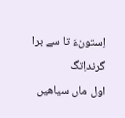اِستونءَ تا سے برا گرنداِتگ
اول ماں سیاھیں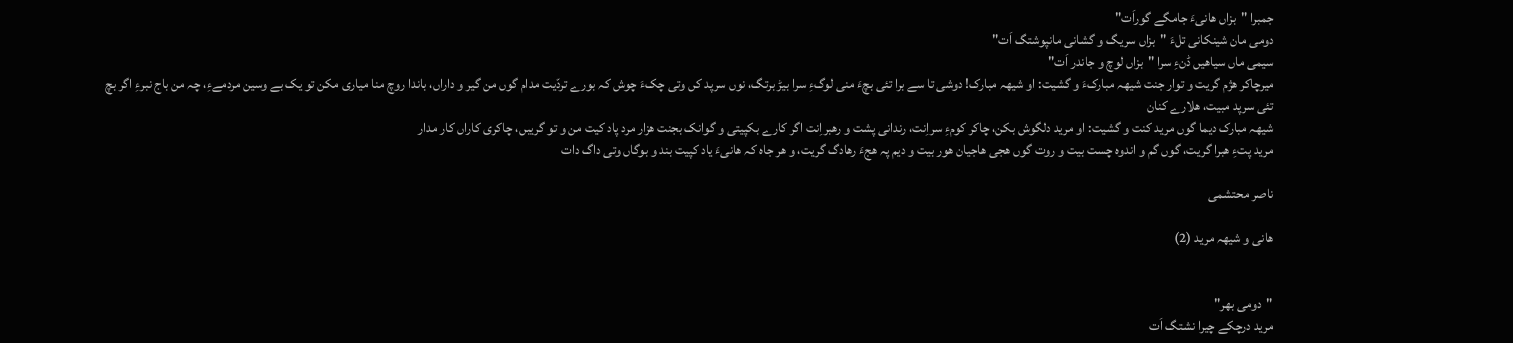جمبرا "بزاں ھانیءَ جامگے گوراَت"
دومی مان شینکانی تلءَ "بزاں سریگ و گشانی مانپوشتگ اَت"
سیمی ماں سیاھیں ڈنءِ سرا "بزاں لوچ و جاندر اَت"
میرچاکر ھژم گریت و توار جنت شیھہ مبارکءَ و گشیت: او شیھہ مبارک! دوشی تا سے برا تئی بچءَ منی لوگءِ سرا بیڑ برتگ، نوں سرپد کں وتی چکءَ چوش کہ بورے تردّیت مدام گوں من گیر و داراں، باندا روچ منا میاری مکن تو یک بے وسین مردمےءِ، چہ من باج نبرءِ اگر بچ تئی سرپد مبیت، ھلارے کنان
شیھہ مبارک دیما گوں مرید کنت و گشیت: او مرید دلگوش بکن، چاکر کومءِ سراِنت، رندانی پشت و رھبراِنت اگر کارے بکپیتی و گوانک بجنت ھزار مرد پاد کیت من و تو گریبں، چاکری کاراں کار مدار
مرید پتءِ ھبرا گریت، گوں گم و اندوہ چست بیت و روت گوں ھجی ھاجیان ھور بیت و دیم پہ ھجءَ رھادگ گریت، و ھر جاہ کہ ھانیءَ یاد کپیت بند و بوگاں وتی داگ دات

ناصر محتشمی

ھانی و شیھہ مرید (2)


"دومی بھر"
مرید درچکے چیرا نشتگ اَت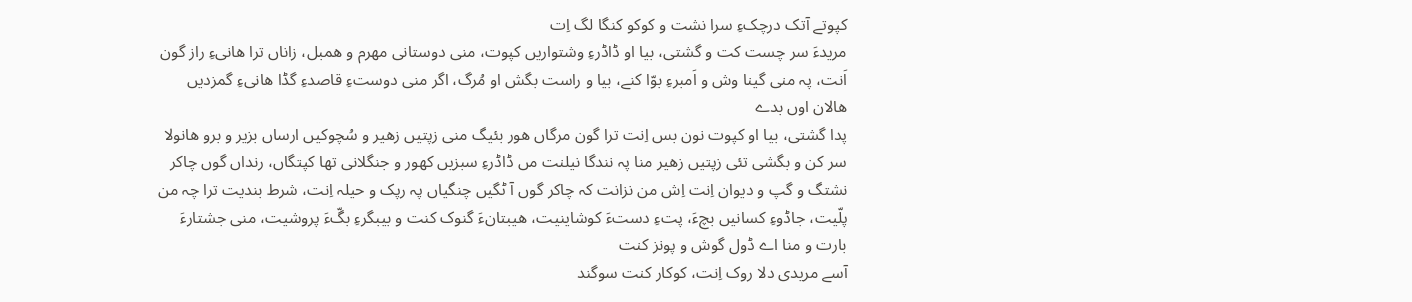کپوتے آتک درچکءِ سرا نشت و کوکو کنگا لگ اِت
مریدءَ سر چست کت و گشتی، بیا او ڈاڈرءِ وشتواریں کپوت، منی دوستانی مھرم و ھمبل، زاناں ترا ھانیءِ راز گون اَنت، پہ منی گینا وش و اَمبرءِ بوّا کنے، بیا و راست بگش او مُرگ، اگر منی دوستءِ قاصدءِ گڈا ھانیءِ گمزدیں ھالان اوں بدے
پدا گشتی، بیا او کپوت نون بس اِنت ترا گون مرگاں ھور بئیگ منی زپتیں زھیر و سُچوکیں ارساں بزیر و برو ھانولا سر کن و بگشی تئی زپتیں زھیر منا پہ نندگا نیلنت مں ڈاڈرءِ سبزیں کھور و جنگلانی تھا کپتگاں، رنداں گوں چاکر نشتگ و گپ و دیوان اِنت اِش من نزانت کہ چاکر گوں آ ٹگیں چنگیاں پہ رپک و حیلہ اِنت، شرط بندیت ترا چہ من پلّیت، جاڈوءِ کسانیں بچءَ، پتءِ دستءَ کوشاینیت، ھیبتانءَ گنوک کنت و بیبگرءِ بگّءَ پروشیت، منی جشتارءَ بارت و منا اے ڈول گوش و پونز کنت
آسے مریدی دلا روک اِنت، کوکار کنت سوگند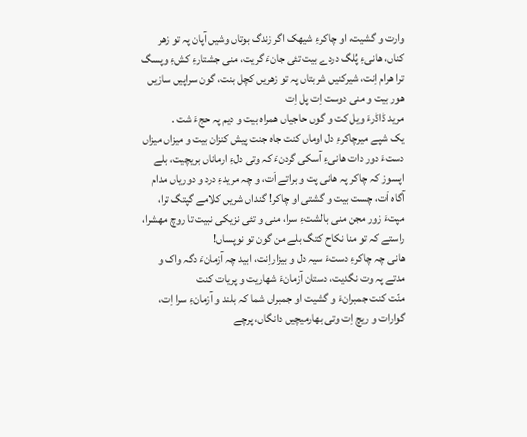وارت و گشیت، او چاکرءِ شیھک اگر زندگ بوتاں وشیں آپان پہ تو زھر کناں، ھانیءِ پُلگ دردے بیت تئی جانءَ گریت، منی جشتارءِ کشءِ وپسگ ترا ھرام اِنت، شیرکنیں شربتاں پہ تو زھریں کچل بنت، گون سراپیں سازیں ھور بیت و منی دوست اِت پل اِت
مرید ڈاڈرءَ ویل کت و گوں حاجیاں ھمراہ بیت و دیم پہ حجءَ شت .
یک شپے میرچاکرءِ دل اوماں کنت جاہ جنت پیش کنزان بیت و میزاں میزاں دستءَ دور دات ھانیءِ آسکی گردنءَ کہ وتی دلءِ ارماناں بریچیت، بلے اپسوز کہ چاکر پہ ھانی پت و براتے اَت، و چہ مریدءِ درد و دوریاں مدام آگاہ اَت، چست بیت و گشتی او چاکر! گنداں شریں کلامے گپتگ ترا، مپتءَ زور مجن منی بالشتءِ سرا، منی و تئی نزیکی نبیت تا روچ مھشرا، راستے کہ تو منا نکاح کتگ بلے من گون تو نوپساں!
ھانی چہ چاکرءِ دستءَ سیہ دل و بیزاراِنت، ابید چہ آزمانءَ دگہ واک و مدتے پہ وت نگدیت، دستان آزمانءَ شھاریت و پریات کنت
منّت کنت جمبرانءَ و گشیت او جمبراں شما کہ بلند و آزمانءِ سرا اِت، گوارات و ریچ اِت وتی بھارمیچیں دانگاں، پرچے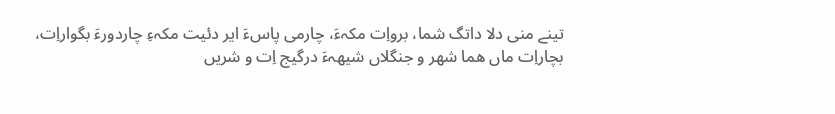تینے منی دلا داتگ شما، برواِت مکہءَ، چارمی پاسءَ ایر دئیت مکہءِ چاردورءَ بگواراِت، بچاراِت ماں ھما شھر و جنگلاں شیھہءَ درگیج اِت و شریں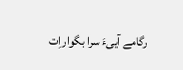رگامے آییءَ سرا بگواراِت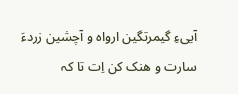آییءِ گیمرتگین ارواہ و آچشین زردءَ سارت و ھنک کن اِت تا کہ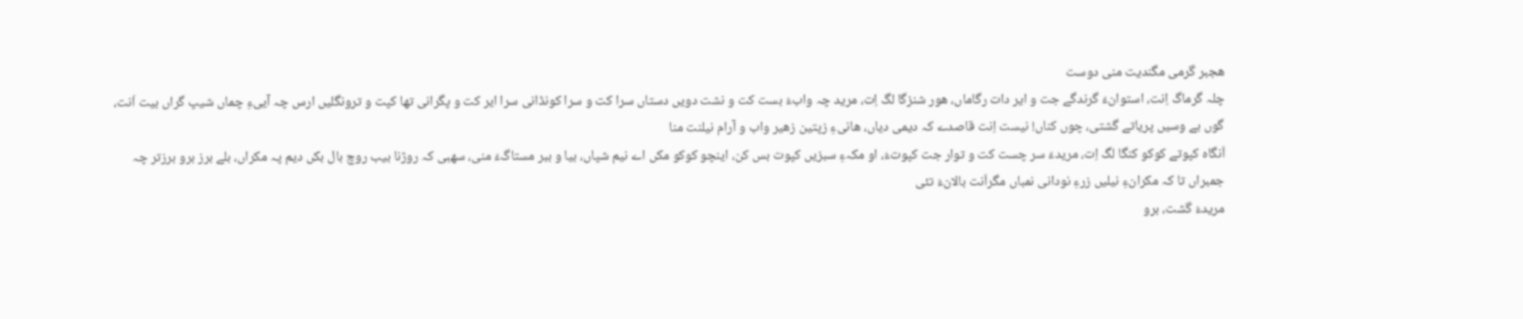ھجبر گرمی مگندیت منی دوست
چلہ گرماگ اِنت، استوانءَ گرندگے جت و ایر دات رگاماں، ھور شنزگا لگ اِت، مرید چہ وابءَ بست کت و نشت دویں دستاں سرا کت و سرا کونڈانی سرا ایر کت و پگرانی تھا کپت و ترونگلیں ارس چہ آییءِ چماں شیپ گراں بیت اَنت، گوں بے وسیں پریاتے گشتی، چوں کناں! نیست اِنت قاصدے کہ دیمی دیاں، ھانیءِ زپتین زھیر واب و آرام نیلنت منا
اَنگاہ کپوتے کوکو کنگا لگ اِت، مریدءَ سر چست کت و توار جت کپوتءَ، او مکہءِ سبزیں کپوت بس کن، اینچو کوکو مکں اے نیم شپاں، بیا و ببر مستاگءَ منی، سھبی کہ روژنا بیب روچ بال بکں دیم پہ مکراں، بلے برز برو برزتر چہ جمبراں تا کہ مکرانءِ نیلیں زرءِ نودانی نمباں مگراَنت بالانءَ تئی
مریدءَ گشت، برو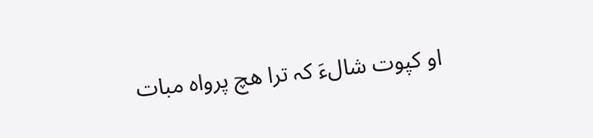او کپوت شالءَ کہ ترا ھچ پرواہ مبات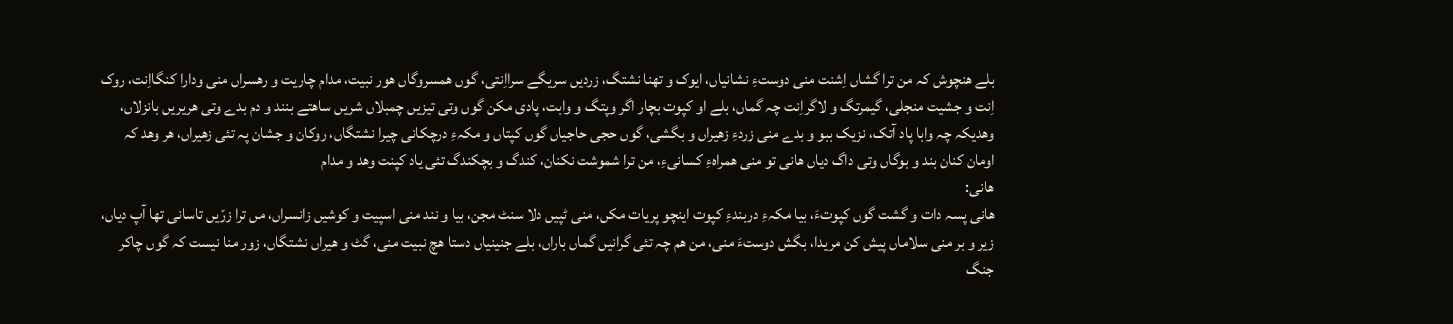بلے ھنچوش کہ من ترا گشاں اِشنت منی دوستءِ نشانیاں، ایوک و تھنا نشتگ، زردیں سریگے سرااِنتی، گوں ھمسروگاں ھور نبیت، مدام چاریت و رھسراں منی ودارا کنگااِنت، روک اِنت و جشیت منجلی، گیمرتگ و لاگراِنت چہ گماں، بلے او کپوت بچار اگر وپتگ و وابت، پادی مکن گوں وتی تیزیں چمبلاں شریں ساھتے بنند و دم بدے وتی ھریریں بانزلاں، وھدیکہ چہ وابا پاد آتک، نزیک ببو و بدے منی زردءِ زھیراں و بگشی، گوں حجی حاجیاں گوں کپتاں و مکہءِ درچکانی چیرا نشتگاں، روکان و جشان پہ تئی زھیراں، ھر وھد کہ اومان کنان بند و بوگاں وتی داگ دیاں ھانی تو منی ھمراہءِ کسانیءِ، من ترا شموشت نکنان، کندگ و بچکندگ تئی یاد کپنت وھد و مدام
ھانی:
ھانی پسہ دات و گشت گوں کپوتءَ، بیا مکہءِ دربندءِ کپوت اینچو پریات مکں، منی ٹپیں دلا سنٹ مجن، بیا و نند منی اسپیت و کوشیں زانسراں، مں ترا زرّیں تاسانی تھا آپ دیاں، زیر و بر منی سلاماں پیش کن مریدا، بگش دوستءَ منی، من ھم چہ تئی گرانیں گماں باراں، بلے جنینیاں دستا ھچ نبیت منی، گٹ و ھیراں نشتگاں، زور منا نیست کہ گوں چاکر جنگ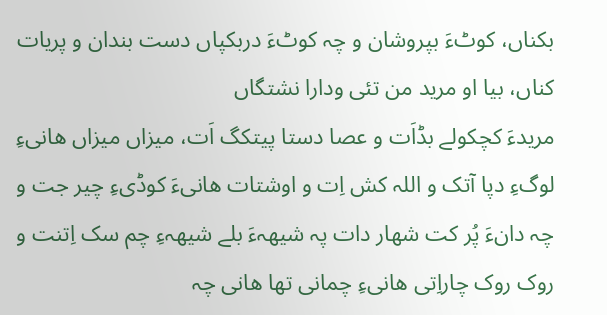بکناں، کوٹءَ بپروشان و چہ کوٹءَ دربکپاں دست بندان و پریات کناں، بیا او مرید من تئی ودارا نشتگاں
مریدءَ کچکولے بڈاَت و عصا دستا پیتکگ اَت، میزاں میزاں ھانیءِ لوگءِ دپا آتک و اللہ کش اِت و اوشتات ھانیءَ کوڈیءِ چیر جت و چہ دانءَ پُر کت شھار دات پہ شیھہءَ بلے شیھہءِ چم سک اِتنت و روک روک چاراِتی ھانیءِ چمانی تھا ھانی چہ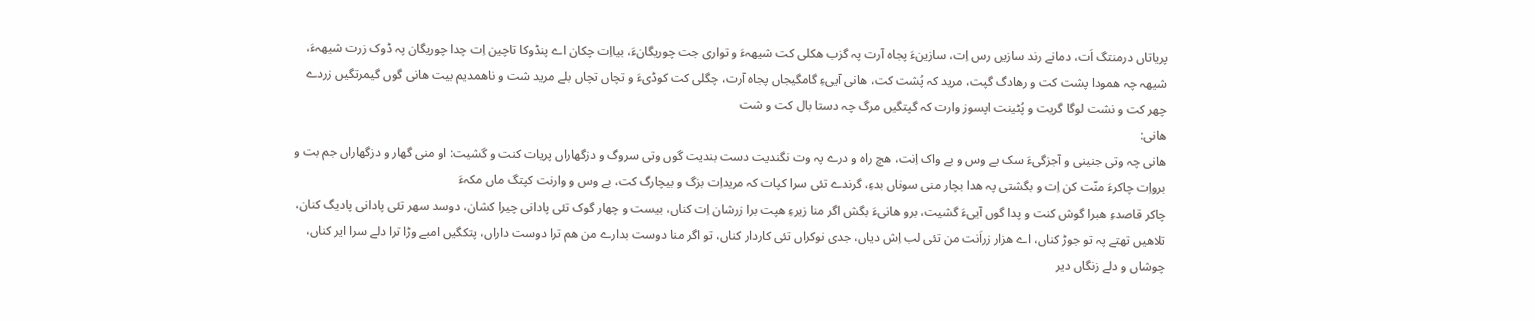پریاتاں درمنتگ اَت، دمانے رند سازیں رس اِت، سازینءَ پجاہ آرت پہ گزب ھکلی کت شیھہءَ و تواری جت چوریگانءَ، بیااِت چکان اے پنڈوکا تاچین اِت چدا چوریگان پہ ڈوک زرت شیھہءَ، شیھہ چہ ھمودا پشت کت و رھادگ گپت، مرید کہ پُشت کت، ھانی آییءِ گامگیجاں پجاہ آرت، چگلی کت کوڈیءَ و تچاں تچاں بلے مرید شت و ناھمدیم بیت ھانی گوں گیمرتگیں زردے چھر کت و نشت لوگا گریت و پُٹینت اپسوز وارت کہ گپتگیں مرگ چہ دستا بال کت و شت
ھانی:
ھانی چہ وتی جنینی و آجزگیءَ سک بے وس و بے واک اِنت، ھچ راہ و درے پہ وت نگندیت دست بندیت گوں وتی سروگ و دزگھاراں پریات کنت و گشیت: او منی گھار و دزگھاراں جم بت و برواِت چاکرءَ منّت کن اِت و بگشتی پہ ھدا بچار منی سوناں بدءِ، گرندے تئی سرا کپات کہ مریداِت بزگ و بیچارگ کت، بے وس و وارنت کپتگ ماں مکہءَ
چاکر قاصدءِ ھبرا گوش کنت و پدا گوں آییءَ گشیت، برو ھانیءَ بگش اگر منا زیرءِ ھپت برا زرشان اِت کناں، بیست و چھار گوک تئی پادانی چیرا کشان، دوسد سھر تئی پادانی پادیگ کنان، تلاھیں تھتے پہ تو جوڑ کناں، اے ھزار زراَنت من تئی لب اِش دیاں، جدی نوکراں تئی کاردار کناں، تو اگر منا دوست بدارے من ھم ترا دوست داراں، پتکگیں امبے وڑا ترا دلے سرا ایر کناں، چوشاں و دلے زنگاں دیر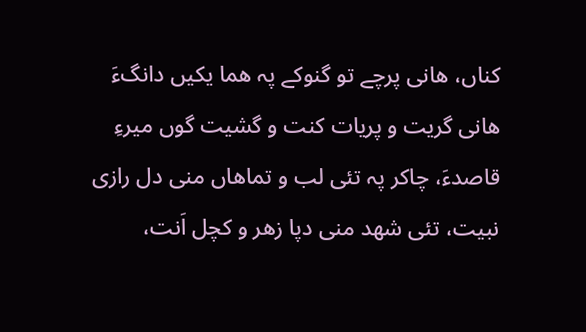کناں، ھانی پرچے تو گنوکے پہ ھما یکیں دانگءَ
ھانی گریت و پریات کنت و گشیت گوں میرءِ قاصدءَ، چاکر پہ تئی لب و تماھاں منی دل رازی نبیت، تئی شھد منی دپا زھر و کچل اَنت،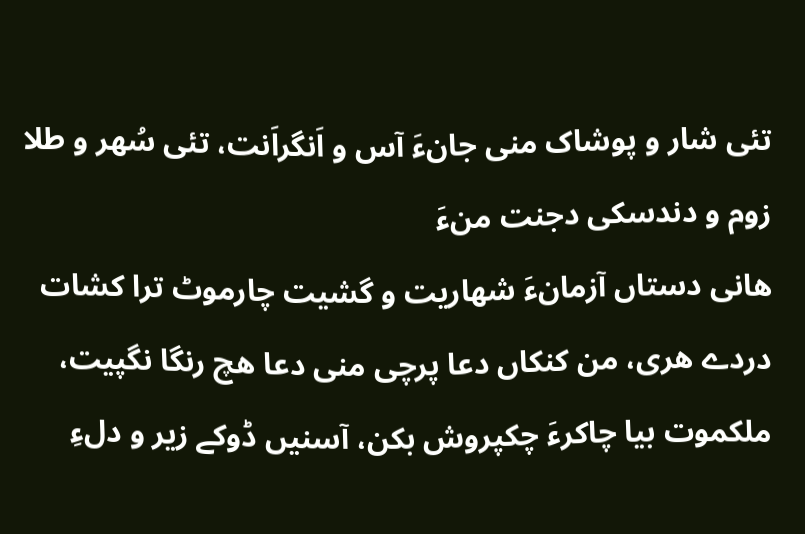تئی شار و پوشاک منی جانءَ آس و اَنگراَنت، تئی سُھر و طلا زوم و دندسکی دجنت منءَ
ھانی دستاں آزمانءَ شھاریت و گشیت چارموٹ ترا کشات دردے ھری، من کنکاں دعا پرچی منی دعا ھچ رنگا نگپیت، ملکموت بیا چاکرءَ چکپروش بکن، آسنیں ڈوکے زیر و دلءِ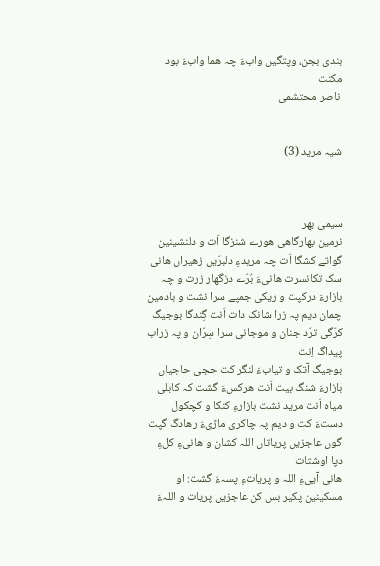بندی بجن، وپتگیں وابءَ چہ ھما وابءَ بود مکنت
 ناصر محتشمی


شیہ مرید (3)



سیمی بھر
نرمین بھارگاھی ھورے شنزگا اَت و دلنشینین گواتے کشگا اَت چہ مریدءِ دلبرّیں زھیراں ھانی سک تکانسرت ھانیءَ بُرّے دزگھار زرت و چہ بازارءَ درکپت و ریکی جمپے سرا نشت و بادمین چمان دیم پہ زرا شانک دات اَنت گِندگا بوجیگ کرّگی ترّد جنان و موجانی سرا سِرّان و پہ زراب پیداگ اِنت
بوجیگ آتک و تیابءَ لنگر کت حجی حاجیاں بازارءَ شنگ بیت اَنت ھرکسءَ گشت کہ کابلی میاہ اَنت مرید نشت بازارءِ کنکا و کچکول دستءَ کت و دیم پہ چاکری ماڑیءَ رھادگ گپت گوں عاجزیں پریاتاں اللہ کشان و ھانیءِ کلءِ دپا اوشتات
ھانی آییءِ اللہ و پریاتءِ پسہءَ گشت: او مسکینین پکیر بس کن عاجزیں پریات و اللہءَ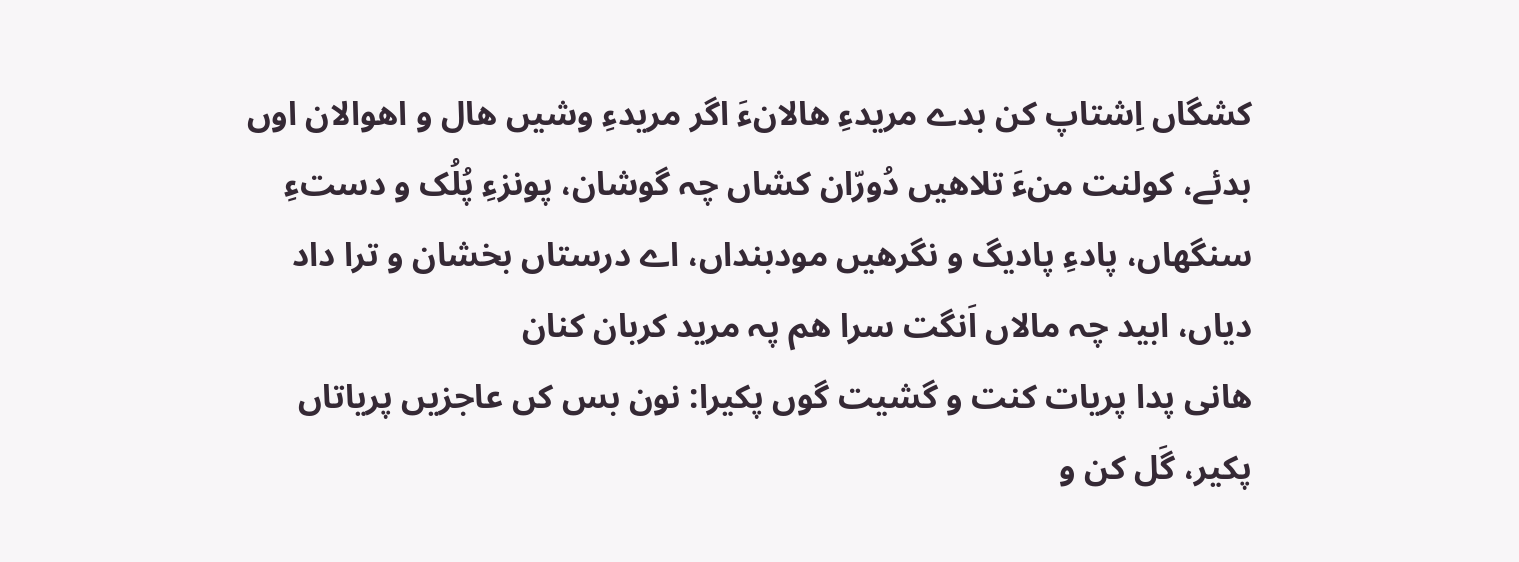کشگاں اِشتاپ کن بدے مریدءِ ھالانءَ اگر مریدءِ وشیں ھال و اھوالان اوں بدئے، کولنت منءَ تلاھیں دُورّان کشاں چہ گوشان، پونزءِ پُلُک و دستءِ سنگھاں، پادءِ پادیگ و نگرھیں مودبنداں، اے درستاں بخشان و ترا داد دیاں، ابید چہ مالاں اَنگت سرا ھم پہ مرید کربان کنان
ھانی پدا پریات کنت و گشیت گوں پکیرا: نون بس کں عاجزیں پریاتاں پکیر، گَل کن و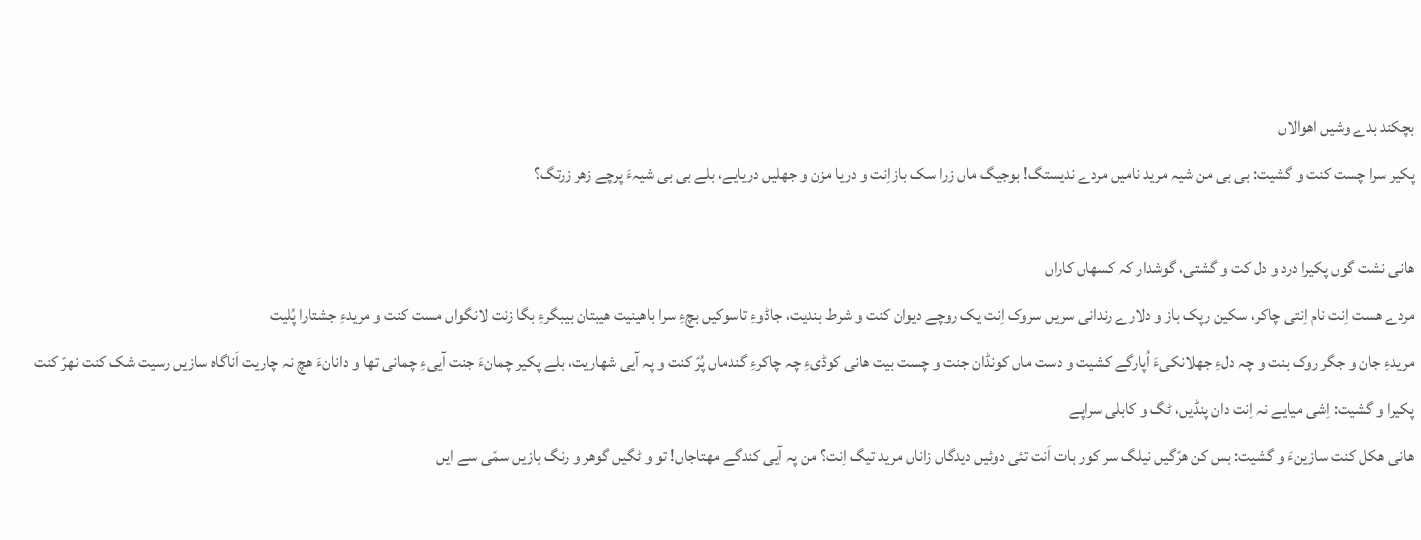بچکند بدے وشیں اھوالاں
پکیر سرا چست کنت و گشیت: بی بی من شیہ مرید نامیں مردے ندیستگ! بوجیگ ماں زرا سک بازاِنت و دریا مزن و جھلیں دریایے، بلے بی بی شیہءَ پرچے زھر زرتگ؟

ھانی نشت گوں پکیرا درد و دل کت و گشتی، گوشدار کہ کسھاں کاراں
مردے ھست اِنت نام اِنتی چاکر، سکین رپک باز و دلارے رندانی سریں سروک اِنت یک روچے دیوان کنت و شرط بندیت، جاڈوءِ تاسوکیں بچءِ سرا باھینیت ھیبتان بیبگرءِ بگا زنت لانگواں مست کنت و مریدءِ جشتارا پُلیت
مریدءِ جان و جگر روک بنت و چہ دلءِ جھلانکیءَ اُپارگے کشیت و دست ماں کونڈان جنت و چست بیت ھانی کوڈیءِ چہ چاکرءِ گندماں پُرّ کنت و پہ آیی شھاریت، بلے پکیر چمانءَ جنت آییءِ چمانی تھا و دانانءَ ھچ نہ چاریت اَناگاہ سازیں رسیت شک کنت نھرّ کنت پکیرا و گشیت: اِشی میایے نہ اِنت دان پنڈیں، ٹگ و کابلی سراپے
ھانی ھکل کنت سازینءَ و گشیت: بس کن ھرّگیں نیلگ سر کور بات اَنت تئی دوئیں دیدگاں زاناں مرید تیگ اِنت؟ من پہ آیی کندگے مھتاجاں! تو و ٹگیں گوھر و رنگ بازیں سمّی سے ایں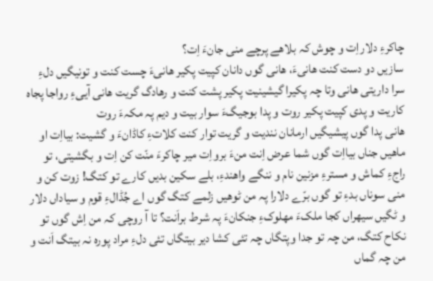چاکرءِ دلاراِت و چوش کہ بلاھے پرچے منی جانءَ اِت؟
سازیں دو دست کنت ھانیءَ، ھانی گوں دانان کپیت پکیر ھانیءَ چست کنت و تونیگیں دلءِ سرا داریتی ھانی وتا چہ پکیرا گیشینیت پکیر پشت کنت و رھادگ گریت ھانی آییءِ رواجا پجاہ کاریت و پدی کپیت پکیر روت و پدا بوجیگءَ سوار بیت و دیم پہ مکہءَ روت
ھانی پدا گوں پیشیگیں ارمانان نندیت و گریت توار کنت کلاتءِ کاڈانءَ و گشیت: بیااِت او ماھیں جناں بیااِت گوں شما عرض اِنت منءَ برواِت میر چاکرءَ منّت کن اِت و بگشیتی، تو راجءِ کماش و مسترءِ مزنین نام و ننگے واھندءِ، بلے سکین بدیں کارے تو کتگ! زوت کن و منی سوناں بدءِ تو گوں برّے دلارا پہ من ٹوھیں زلمے کتگ گوں اے جُڈالءِ قوم و سیاداں دلار و ٹگیں سیھراں کجا ملکءَ مھلوکءِ جنکانءَ پہ شرط براَنت؟ تا آ روچی کہ من اِش گوں تو نکاح کتگ، من چہ تو جدا وپتگاں چہ تئی کشا دیر بیتگاں تئی دلءِ مراد پورہ نہ بیتگ اَنت و من چہ گماں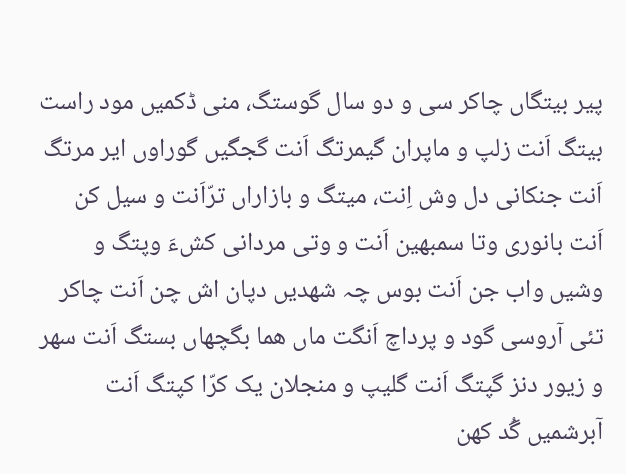پیر بیتگاں چاکر سی و دو سال گوستگ، منی ڈکمیں مود راست بیتگ اَنت زلپ و ماپران گیمرتگ اَنت گجگیں گوراوں ایر مرتگ اَنت جنکانی دل وش اِنت، میتگ و بازاراں ترّاَنت و سیل کن اَنت بانوری وتا سمبھین اَنت و وتی مردانی کشءَ وپتگ و وشیں واب جن اَنت بوس چہ شھدیں دپان اش چن اَنت چاکر تئی آروسی گود و پرداچ اَنگت ماں ھما بگچھاں بستگ اَنت سھر و زیور دنز گپتگ اَنت گلیپ و منجلان یک کرّا کپتگ اَنت آبرشمیں گُد کھن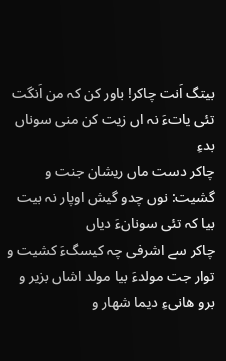بیتگ اَنت چاکر! باور کن کہ من اَنگت تئی یاتءَ نہ اں زیت کن منی سوناں بدءِ
چاکر دست ماں ریشان جنت و گشیت: نوں چدو گیش اوپار نہ بیت بیا کہ تئی سونانءَ دیاں
چاکر سے اشرفی چہ کیسگءَ کشیت و توار جت مولدءَ بیا مولد اشاں بزیر و برو ھانیءِ دیما شھار و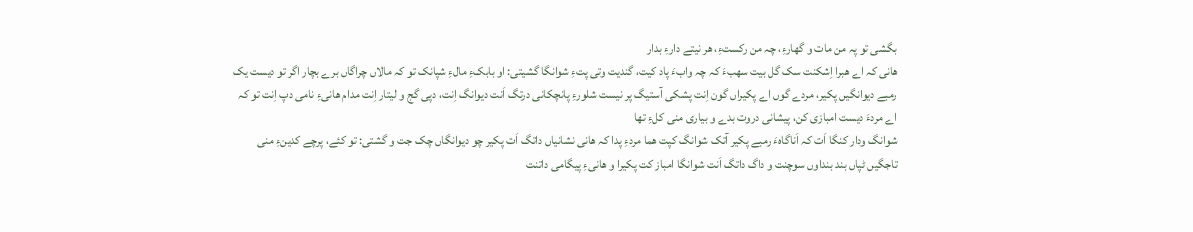بگشی تو پہ من مات و گھارءِ، چہ من رکستءِ، ھر نیتے دارءِ بدار
ھانی کہ اے ھبرا اِشکنت سک گل بیت سھبءَ کہ چہ وابءَ پاد کیت، گندیت وتی پتءِ شوانگا گشیتی: او بابکءِ مالءِ شپانک تو کہ مالاں چراگاں برے بچار اگر تو دیست یک رمبے دیوانگیں پکیر، مردے گوں اے پکیراں گون اِنت پشکی آستیگ پر نیست شلورءِ پانچکانی درتگ اَنت دیوانگ اِنت، دپی گج و لیتار اِنت مدام ھانیءِ نامی دپ اِنت تو کہ اے مردءَ دیست امبازی کن، پیشانی دروت بدے و بیاری منی کلءِ تھا
شوانگ ودار کنگا اَت کہ اَناگاہءَ رمبے پکیر آتک شوانگ کپت ھما مردءِ پدا کہ ھانی نشانیاں داتگ اَت پکیر چو دیوانگاں چک جت و گشتی: تو کئے، پرچے کدینءِ منی تاجگیں ٹپاں بند بنداوں سوچنت و داگ داتگ اَنت شوانگا امباز کت پکیرا و ھانیءِ پیگامی داتنت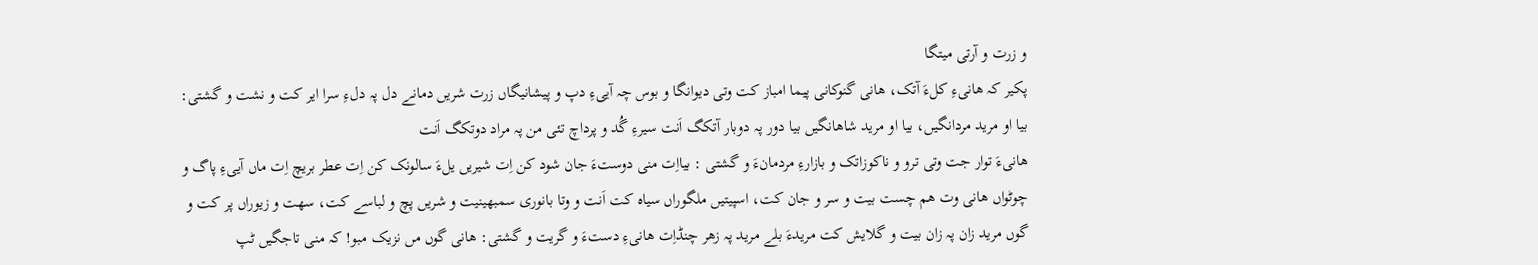و زرت و آرتی میتگا
پکیر کہ ھانیءِ کلءَ آتک، ھانی گنوکانی پیما امباز کت وتی دیوانگا و بوس چہ آییءِ دپ و پیشانیگاں زرت شریں دمانے دل پہ دلءِ سرا ایر کت و نشت و گشتی: بیا او مرید مردانگیں، بیا او مرید شاھانگیں بیا دور پہ دوبار آتکگ اَنت سیرءِ گُد و پرداچ تئی من پہ مراد دوتکگ اَنت
ھانیءَ توار جت وتی ترو و ناکوزاتک و بازارءِ مردمانءَ و گشتی : بیااِت منی دوستءَ جان شود کن اِت شیریں یلءَ سالونک کن اِت عطر بریچ اِت ماں آییءِ پاگ و چوٹواں ھانی وت ھم چست بیت و سر و جان کت، اسپیتیں ملگوراں سیاہ کت اَنت و وتا بانوری سمبھینیت و شریں پچ و لباسے کت، سھت و زیوراں پر کت و گوں مرید زان پہ زان بیت و گلایش کت مریدءَ بلے مرید پہ زھر چنڈاِت ھانیءِ دستءَ و گریت و گشتی: ھانی گوں مں نزیک مبو! کہ منی تاجگیں ٹپ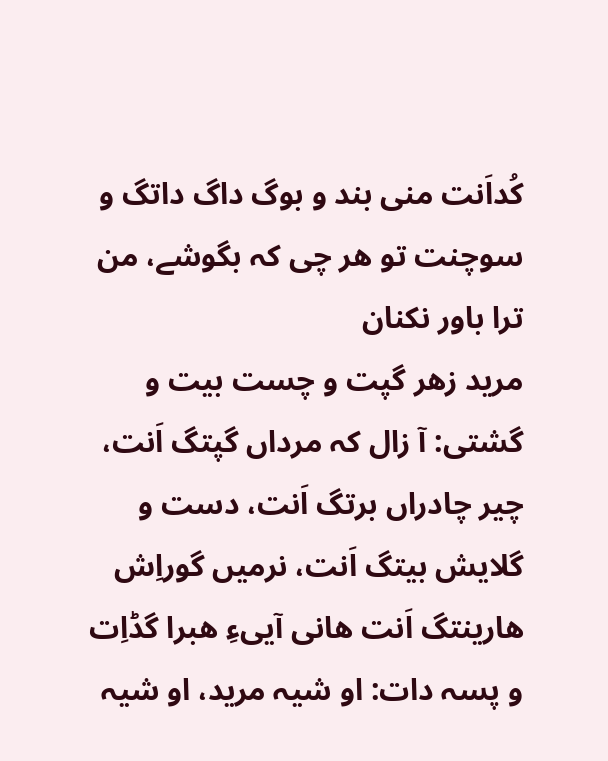کُداَنت منی بند و بوگ داگ داتگ و سوچنت تو ھر چی کہ بگوشے، من ترا باور نکنان
مرید زھر گپت و چست بیت و گشتی: آ زال کہ مرداں گپتگ اَنت، چیر چادراں برتگ اَنت، دست و گلایش بیتگ اَنت، نرمیں گوراِش ھارینتگ اَنت ھانی آییءِ ھبرا گڈاِت و پسہ دات: او شیہ مرید، او شیہ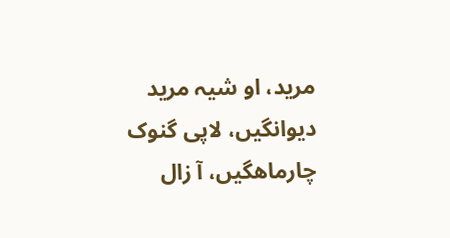مرید، او شیہ مرید دیوانگیں، لاپی گنوک چارماھگیں، آ زال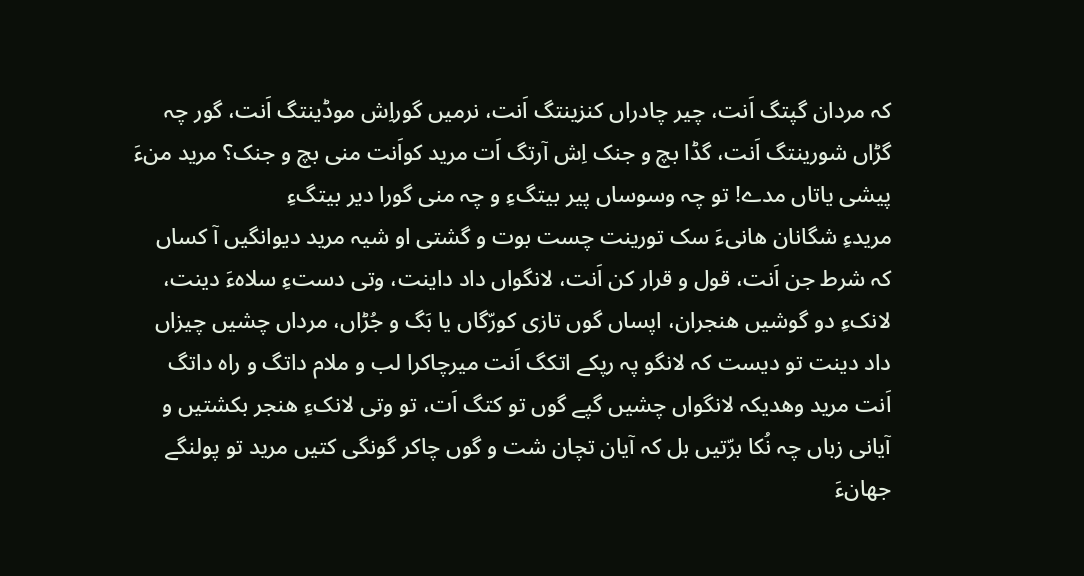کہ مردان گپتگ اَنت، چیر چادراں کنزینتگ اَنت، نرمیں گوراِش موڈینتگ اَنت، گور چہ گڑاں شورینتگ اَنت، گڈا بچ و جنک اِش آرتگ اَت مرید کواَنت منی بچ و جنک؟ مرید منءَ پیشی یاتاں مدے! تو چہ وسوساں پیر بیتگءِ و چہ منی گورا دیر بیتگءِ
مریدءِ شگانان ھانیءَ سک تورینت چست بوت و گشتی او شیہ مرید دیوانگیں آ کساں کہ شرط جن اَنت، قول و قرار کن اَنت، لانگواں داد داینت، وتی دستءِ سلاہءَ دینت، لانکءِ دو گوشیں ھنجران، اپساں گوں تازی کورّگاں یا بَگ و جُڑاں، مرداں چشیں چیزاں داد دینت تو دیست کہ لانگو پہ رپکے اتکگ اَنت میرچاکرا لب و ملام داتگ و راہ داتگ اَنت مرید وھدیکہ لانگواں چشیں گپے گوں تو کتگ اَت، تو وتی لانکءِ ھنجر بکشتیں و آیانی زباں چہ نُکا برّتیں بل کہ آیان تچان شت و گوں چاکر گونگی کتیں مرید تو پولنگے جھانءَ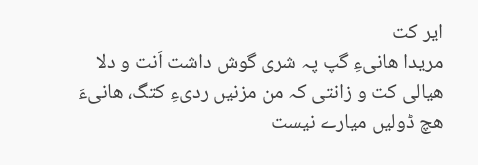ایر کت
مریدا ھانیءِ گپ پہ شری گوش داشت اَنت و دلا ھیالی کت و زانتی کہ من مزنیں ردیءِ کتگ، ھانیءَ ھچ ڈولیں میارے نیست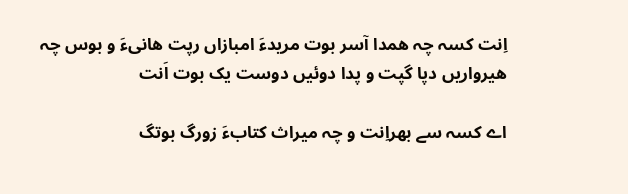اِنت کسہ چہ ھمدا آسر بوت مریدءَ امبازاں رپت ھانیءَ و بوس چہ ھیرواریں دپا گپت و پدا دوئیں دوست یک بوت اَنت

اے کسہ سے بھراِنت و چہ میراث کتابءَ زورگ بوتگ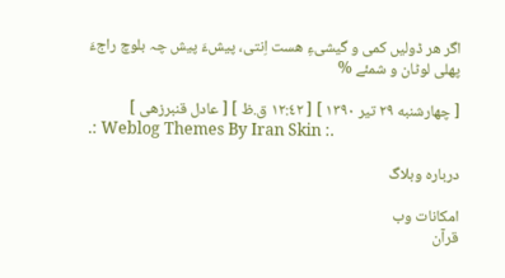اگر ھر ڈولیں کمی و گیشیءِ ھست اِنتی، پیشءَ پیش چہ بلوچ راجءَ پھلی لوٹان و شمئے %

[ چهارشنبه ٢٩ تیر ۱۳٩٠ ] [ ۱٢:٤٢ ق.ظ ] [ عادل قنبرزهی ]
.: Weblog Themes By Iran Skin :.

درباره وبلاگ

امکانات وب
قرآن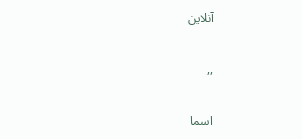آنلاین

,,

اسما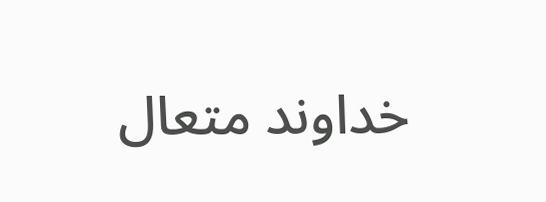خداوند متعال